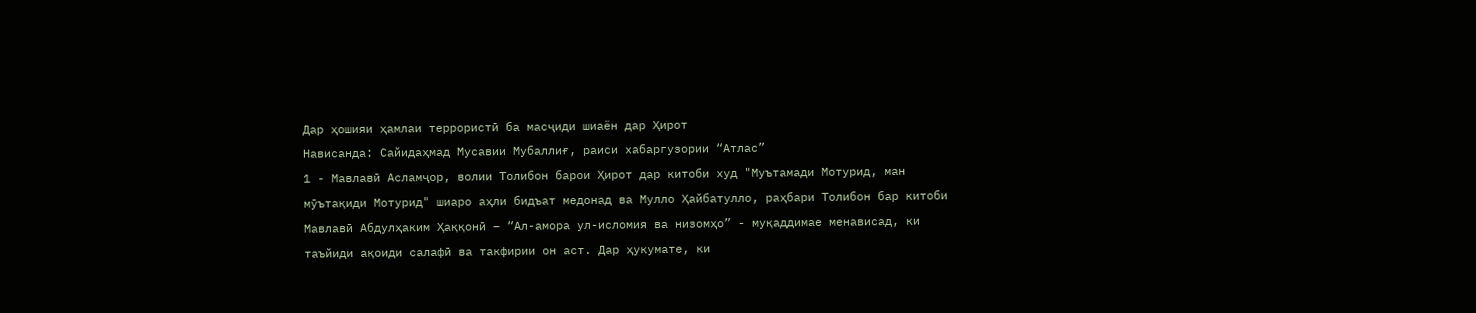Дар ҳошияи ҳамлаи террористӣ ба масҷиди шиаён дар Ҳирот
Нависанда: Сайидаҳмад Мусавии Мубаллиғ, раиси хабаргузории “Атлас”
1 - Мавлавӣ Асламҷор, волии Толибон барои Ҳирот дар китоби худ "Муътамади Мотурид, ман мӯътақиди Мотурид" шиаро аҳли бидъат медонад ва Мулло Ҳайбатулло, раҳбари Толибон бар китоби Мавлавӣ Абдулҳаким Ҳаққонӣ – “Ал-амора ул-исломия ва низомҳо” - муқаддимае менависад, ки таъйиди ақоиди салафӣ ва такфирии он аст. Дар ҳукумате, ки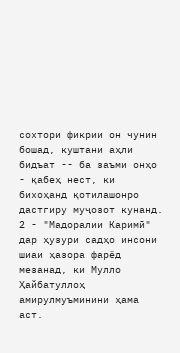сохтори фикрии он чунин бошад, куштани аҳли бидъат -- ба заъми онҳо - қабеҳ нест, ки бихоҳанд қотилашонро дастгиру муҷозот кунанд.
2 - "Мадоралии Каримӣ" дар ҳузури садҳо инсони шиаи ҳазора фарёд мезанад, ки Мулло Ҳайбатуллоҳ амирулмуъминини ҳама аст.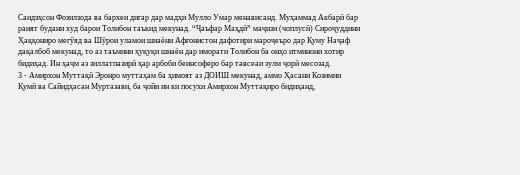Саидэҳсон Фозилзода ва бархеи дигар дар мадҳи Мулло Умар менависанд. Муҳаммад Акбарӣ бар раият будани худ барои Толибон таъкид мекунад. “Ҷаъфар Маҳдӣ” маҷизи (чоплусӣ) Сироҷуддини Ҳаққониро мегӯяд ва Шӯрои уламои шиаёни Афғонистон дафотири мароҷеъро дар Қуму Наҷаф дақалбоб мекунад, то аз таъмини ҳуқуқи шиаён дар иморати Толибон ба онҳо итминони хотир бидиҳад. Ин ҳаҷм аз зиллатпазирӣ ҳар арбоби беинсоферо бар тавсеаи зулм ҷорӣ месозад.
3 - Амирхон Муттақӣ Эронро муттаҳам ба ҳимоят аз ДОИШ мекунад, аммо Ҳасани Козимии Қумӣ ва Сайидҳасан Муртазави, ба ҷойи ин ки посухи Амирхон Муттақиро бидиҳанд,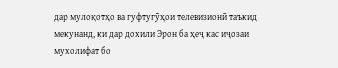дар мулоқотҳо ва гуфтугӯҳои телевизионӣ таъкид мекунанд, ки дар дохили Эрон ба ҳеҷ кас иҷозаи мухолифат бо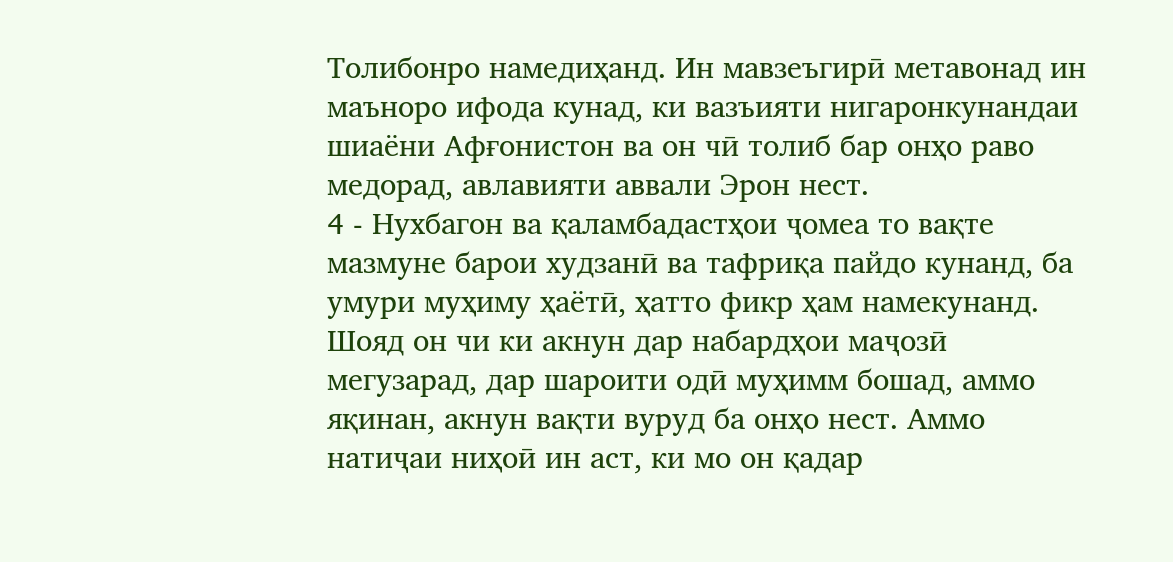Толибонро намедиҳанд. Ин мавзеъгирӣ метавонад ин маъноро ифода кунад, ки вазъияти нигаронкунандаи шиаёни Афғонистон ва он чӣ толиб бар онҳо раво медорад, авлавияти аввали Эрон нест.
4 - Нухбагон ва қаламбадастҳои ҷомеа то вақте мазмуне барои худзанӣ ва тафриқа пайдо кунанд, ба умури муҳиму ҳаётӣ, ҳатто фикр ҳам намекунанд. Шояд он чи ки акнун дар набардҳои маҷозӣ мегузарад, дар шароити одӣ муҳимм бошад, аммо яқинан, акнун вақти вуруд ба онҳо нест. Аммо натиҷаи ниҳоӣ ин аст, ки мо он қадар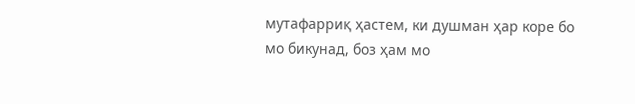мутафарриқ ҳастем, ки душман ҳар коре бо мо бикунад, боз ҳам мо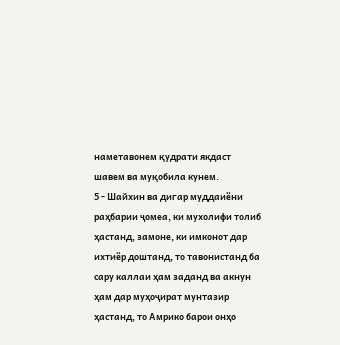наметавонем қудрати якдаст шавем ва муқобила кунем.
5 - Шайхин ва дигар муддаиёни раҳбарии ҷомеа, ки мухолифи толиб ҳастанд, замоне, ки имконот дар ихтиёр доштанд, то тавонистанд ба сару каллаи ҳам заданд ва акнун ҳам дар муҳоҷират мунтазир ҳастанд, то Амрико барои онҳо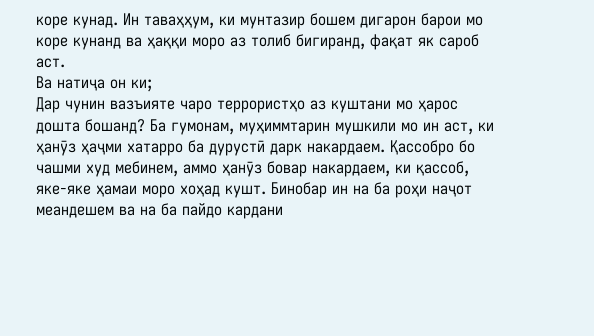коре кунад. Ин таваҳҳум, ки мунтазир бошем дигарон барои мо коре кунанд ва ҳаққи моро аз толиб бигиранд, фақат як сароб аст.
Ва натиҷа он ки;
Дар чунин вазъияте чаро террористҳо аз куштани мо ҳарос дошта бошанд? Ба гумонам, муҳиммтарин мушкили мо ин аст, ки ҳанӯз ҳаҷми хатарро ба дурустӣ дарк накардаем. Қассобро бо чашми худ мебинем, аммо ҳанӯз бовар накардаем, ки қассоб, яке-яке ҳамаи моро хоҳад кушт. Бинобар ин на ба роҳи наҷот меандешем ва на ба пайдо кардани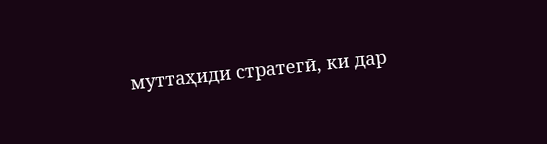муттаҳиди стратегӣ, ки дар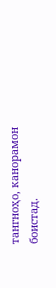тангноҳо, канорамон боистад.